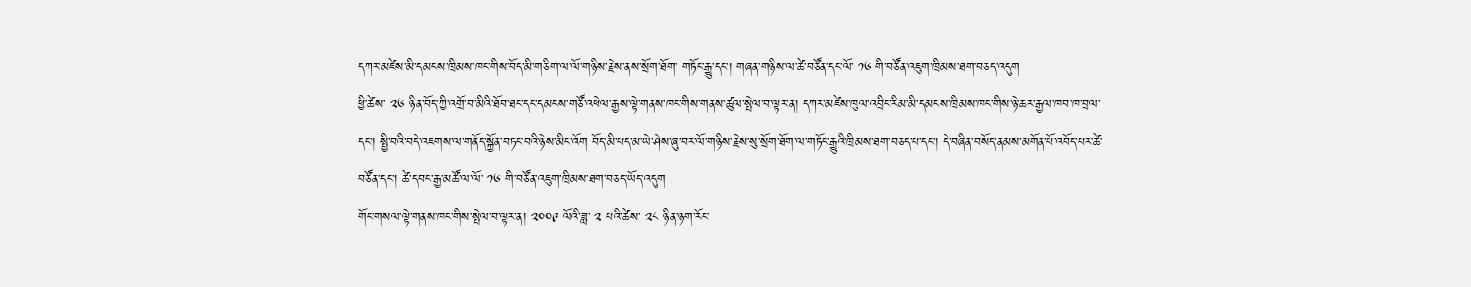དཀར་མཛེས་མི་དམངས་ཁྲིམས་ཁང་གིས་བོད་མི་གཅིག་ལ་ལོ་གཉིས་རྗེས་ནས་སྲོག་ཐོག་ གཏོང་རྒྱུ་དང་། གཞན་གཉིས་ལ་ཚེ་བཙོན་དང་ལོ་ ༡༦ གི་བཙོན་འཇུག་ཁྲིམས་ཐག་བཅད་འདུག
ཕྱི་ཚེས་ ༢༦ ཉིན་བོད་ཀྱི་འགྲོ་བ་མིའི་ཐོབ་ཐང་དང་དམངས་གཙོ་འཕེལ་རྒྱས་ལྟེ་གནས་ཁང་གིས་གནས་ཚུལ་སྤེལ་བ་ལྟར་ན། དཀར་མཛེས་ཁུལ་འབྲིང་རིམ་མི་དམངས་ཁྲིམས་ཁང་གིས་ཉེ་ཆར་རྒྱལ་ཁབ་ཁ་བྲལ་དང་། སྤྱི་བའི་བདེ་འཇགས་ལ་གནོད་སྐྱོན་བཏང་བའི་ཉེས་མིང་འོག བོད་མི་པད་མ་ཡེ་ཤེས་ཞུ་བར་ལོ་གཉིས་རྗེས་སུ་སྲོག་ཐོག་ལ་གཏོང་རྒྱུའི་ཁྲིམས་ཐག་བཅད་པ་དང་། དེ་བཞིན་བསོད་ནམས་མགོན་པོ་འབོད་པར་ཚེ་བཙོན་དང་། ཚེ་དབང་རྒྱ་མཚོ་ལ་ལོ་ ༡༦ གི་བཙོན་འཇུག་ཁྲིམས་ཐག་བཅད་ཡོད་འདུག
གོང་གསལ་ལྟེ་གནས་ཁང་གིས་སྤེལ་བ་ལྟར་ན། ༢༠༠༩ ལོའི་ཟླ་ ༢ པའི་ཚེས་ ༢༨ ཉིན་ཉག་རོང་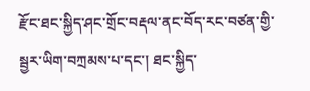རྫོང་ཐང་སྐྱིད་ཤང་གྲོང་བརྡལ་ནང་བོད་རང་བཙན་གྱི་སྦྱར་ཡིག་བཀྲམས་པ་དང་། ཐང་སྐྱིད་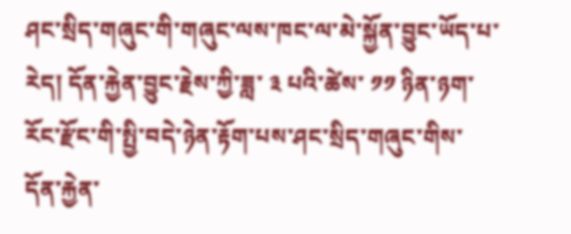ཤང་སྲིད་གཞུང་གི་གཞུང་ལས་ཁང་ལ་མེ་སྐྱོན་བྱུང་ཡོད་པ་རེད། དོན་རྐྱེན་བྱུང་རྗེས་ཀྱི་ཟླ་ ༣ པའི་ཚེས་ ༡༡ ཉིན་ཉག་རོང་རྫོང་གི་སྤྱི་བདེ་ཉེན་རྟོག་པས་ཤང་སྲིད་གཞུང་གིས་དོན་རྐྱེན་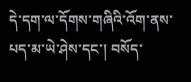དེ་དག་ལ་དོགས་གཞིའི་འོག་ནས་པད་མ་ཡེ་ཤེས་དང་། བསོད་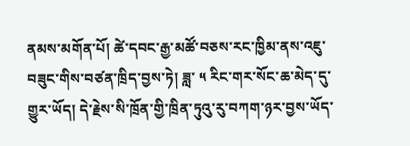ནམས་མགོན་པོ། ཚེ་དབང་རྒྱ་མཚོ་བཅས་རང་ཁྱིམ་ནས་འཇུ་བཟུང་གིས་བཙན་ཁྲིད་བྱས་ཏེ། ཟླ་ ༥ རིང་གར་སོང་ཆ་མེད་དུ་གྱུར་ཡོད། དེ་རྗེས་སི་ཁྲོན་གྱི་ཁྲིན་ཏུའུ་རུ་བཀག་ཉར་བྱས་ཡོད་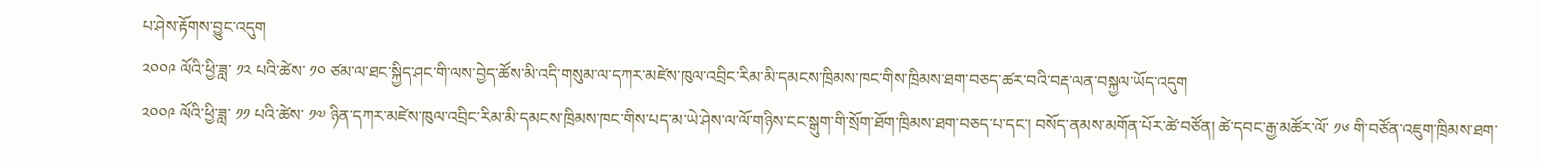པ་ཤེས་རྟོགས་བྱུང་འདུག
༢༠༠༩ ལོའི་ཕྱི་ཟླ་ ༡༢ པའི་ཚེས་ ༡༠ ཙམ་ལ་ཐང་སྐྱིད་ཤང་གི་ལས་བྱེད་ཚོས་མི་འདི་གསུམ་ལ་དཀར་མཛེས་ཁུལ་འབྲིང་རིམ་མི་དམངས་ཁྲིམས་ཁང་གིས་ཁྲིམས་ཐག་བཅད་ཚར་བའི་བརྡ་ལན་བསྐྱལ་ཡོད་འདུག
༢༠༠༩ ལོའི་ཕྱི་ཟླ་ ༡༡ པའི་ཚེས་ ༡༧ ཉིན་དཀར་མཛེས་ཁུལ་འབྲིང་རིམ་མི་དམངས་ཁྲིམས་ཁང་གིས་པད་མ་ཡེ་ཤེས་ལ་ལོ་གཉིས་ངང་སྒུག་གི་སྲོག་ཐོག་ཁྲིམས་ཐག་བཅད་པ་དང་། བསོད་ནམས་མགོན་པོར་ཚེ་བཙོན། ཚེ་དབང་རྒྱ་མཚོར་ལོ་ ༡༦ གི་བཙོན་འཇུག་ཁྲིམས་ཐག་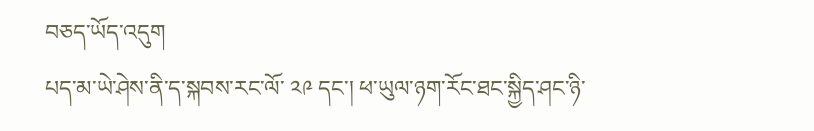བཅད་ཡོད་འདུག
པད་མ་ཡེ་ཤེས་ནི་ད་སྐབས་རང་ལོ་ ༢༩ དང་། ཕ་ཡུལ་ཉག་རོང་ཐང་སྐྱིད་ཤང་ཉི་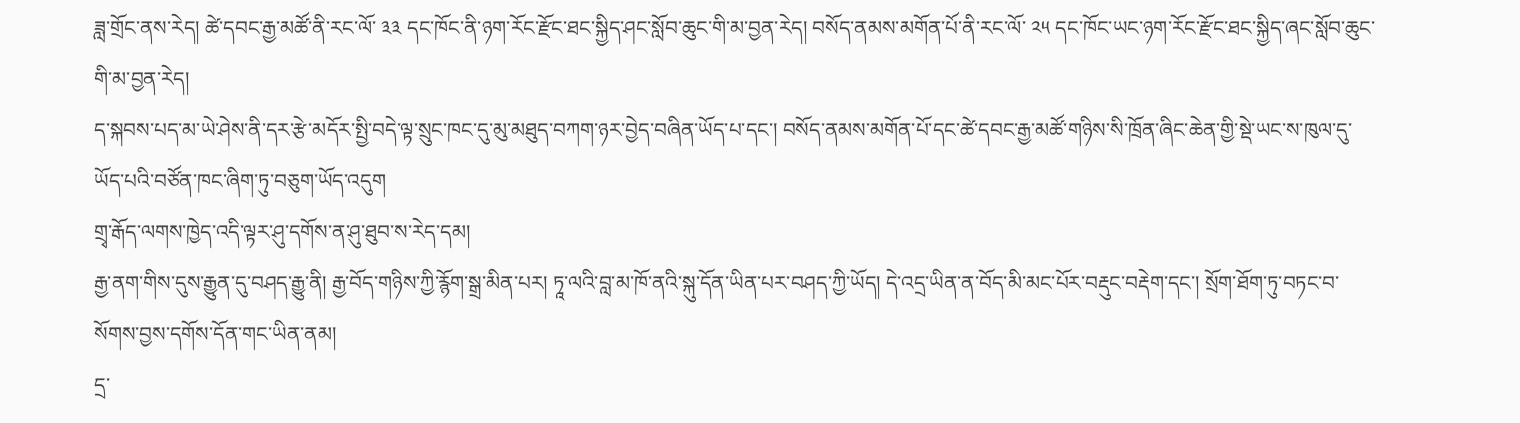ཟླ་གྲོང་ནས་རེད། ཚེ་དབང་རྒྱ་མཚོ་ནི་རང་ལོ་ ༣༣ དང་ཁོང་ནི་ཉག་རོང་རྫོང་ཐང་སྐྱིད་ཤང་སློབ་ཆུང་གི་མ་བྱན་རེད། བསོད་ནམས་མགོན་པོ་ནི་རང་ལོ་ ༢༥ དང་ཁོང་ཡང་ཉག་རོང་རྫོང་ཐང་སྐྱིད་ཞང་སློབ་ཆུང་གི་མ་བྱན་རེད།
ད་སྐབས་པད་མ་ཡེ་ཤེས་ནི་དར་རྩེ་མདོར་སྤྱི་བདེ་ལྟ་སྲུང་ཁང་དུ་མུ་མཐུད་བཀག་ཉར་བྱེད་བཞིན་ཡོད་པ་དང་། བསོད་ནམས་མགོན་པོ་དང་ཚེ་དབང་རྒྱ་མཚོ་གཉིས་སི་ཁྲོན་ཞིང་ཆེན་གྱི་སྡེ་ཡང་ས་ཁུལ་དུ་ཡོད་པའི་བཙོན་ཁང་ཞིག་ཏུ་བཅུག་ཡོད་འདུག
གྲྭ་རྒོད་ལགས་ཁྱེད་འདི་ལྟར་ཤུ་དགོས་ན་ཤུ་ཐུབ་ས་རེད་དམ།
རྒྱ་ནག་གིས་དུས་རྒྱུན་དུ་བཤད་རྒྱུ་ནི། རྒྱ་བོད་གཉིས་ཀྱི་རྙོག་སྒྲ་མིན་པར། ཏཱ་ལའི་བླ་མ་ཁོ་ནའི་སྐུ་དོན་ཡིན་པར་བཤད་ཀྱི་ཡོད། དེ་འདྲ་ཡིན་ན་བོད་མི་མང་པོར་བརྡུང་བརྡེག་དང་། སྲོག་ཐོག་ཏུ་བཏང་བ་སོགས་བྱས་དགོས་དོན་གང་ཡིན་ནམ།
དྲ་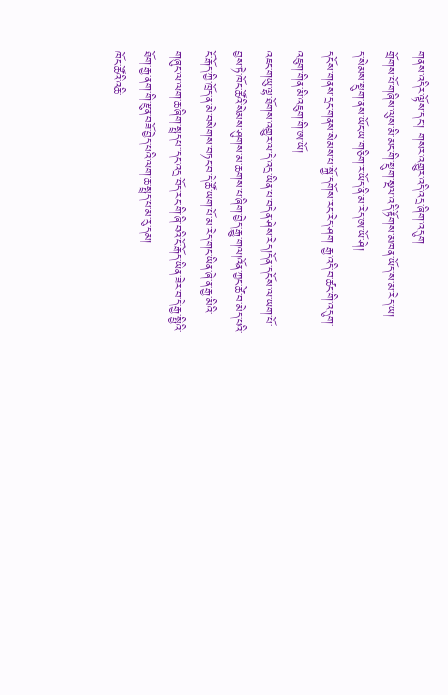གནས་འདིར་ལྟོས་དང་། གསར་འགྱུར་འདི་འདྲ་ཞིག་འདུག
གྲོགས་པོ་གཞིས་ལུས་མི་མང་གི་སྡུག་སྔལ་འདི་རྟོགས་མཁན་ཡོད་ས་མ་རེད་ཡ།
ད་སེམས་སྡུག་ནས་ཡོང་ཡ་གཅིག་ར་ཡོད་ནི་མ་རེད་ཨ་ཡོ་ཤེ།
དངོས་གནས་དྲང་གནས་སེམས་པ་སྐྱོ་དགོས་རང་རེད་ཤག རྒྱ་འདི་བ་ཚང་གི་འདུག་འཇུག་གིན་མི་འཇུག་གི་ཨ་ཡོ།
འཇང་གཡུ་ལྷ་ཐོགས་འགྱུར་ལ་དེ་འདྲ་ཡིན་པ་བདེན་ཤེས་རེད།དོན་དངོས་ལ་ཡག་པོ་བྱས་ཏེ་ཁོང་ཚོའི་སེམས་ཤུགས་མ་ཆགས་པ་ཞིག་བྱེད་རྒྱུ་གལ།འོན་ཀྱང་ཚེ་བ་མེད་པའི་ངོ་རྒོད་ཀྱི་ཁྲོད་ན་མེ་བསེགས་བཏང་བ་དེ་ཚོ་ཡག་པོ་མ་རེད་གང་ཡིན་ཞེ་ན་རྒྱ་མིའི་གཞུང་ལ་ལག་ཆ་ཞིག་སྤྲདཔ་་དང་འདྲ་བོད་རང་གི་ཞི་བའི་ངོ་རྒོད་ཡིན་ཟེར་བ་དེ་རྒྱ་སྤྱིའི་ཐོག་རྒྱ་ནག་གི་རྫུན་བཟོ་བྱེད་པའི་ལག་ཆ་སྤྲད་པ་མ་རུ་དམ།
ཁོང་ཚོའི་འཆི་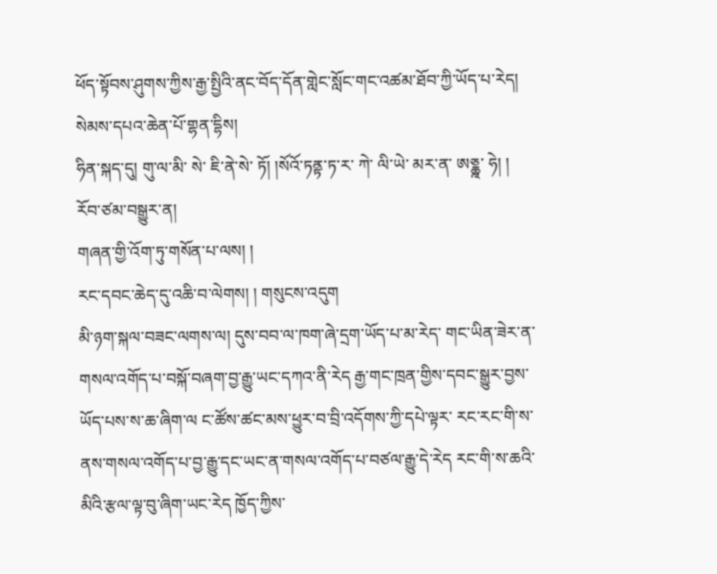ཕོད་སྟོབས་ཤུགས་ཀྱིས་རྒྱ་སྤྱིའི་ནང་བོད་དོན་གླེང་སློང་གང་འཚམ་ཐོབ་ཀྱི་ཡོད་པ་རེད།
སེམས་དཔའ་ཆེན་པོ་གྷན་དྷིས།
ཧིན་སྐད་དུ། གུ་ལ་མི་ སེ་ ཇི་ནེ་སེ་ ཏོ། །སོའོ་ཏནྟ་ཏ་ར་ ཀེ་ ལི་ཡེ་ མར་ན་ ཨཅྖྰ་ ཧེ། །
རོབ་ཙམ་བསྒྱུར་ན།
གཞན་གྱི་འོག་ཏུ་གསོན་པ་ལས། །
རང་དབང་ཆེད་དུ་འཆི་བ་ལེགས། ། གསུངས་འདུག
མི་ཉག་སྐལ་བཟང་ལགས་ལ། དུས་བབ་ལ་ཁག་ཞེ་དྲག་ཡོད་པ་མ་རེད་ གང་ཡིན་ཟེར་ན་ གསལ་འགོད་པ་བསྐོ་བཞག་བྱ་རྒྱུ་ཡང་དཀའ་ནི་རེད རྒྱ་གང་ཁྲན་གྱིས་དབང་སྒྱུར་བྱས་ཡོད་པས་ས་ཆ་ཞིག་ལ ང་ཚོས་ཚང་མས་ཕྱུར་བ་བྲི་འདོགས་ཀྱི་དཔེ་ལྟར་ རང་རང་གི་ས་ནས་གསལ་འགོད་པ་བྱ་རྒྱུ་དང་ཡང་ན་གསལ་འགོད་པ་བཙལ་རྒྱུ་དེ་རེད རང་གི་ས་ཆའི་མིའི་རྩལ་ལྟ་བུ་ཞིག་ཡང་རེད ཁྱོད་ཀྱིས་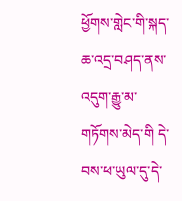ཕྱོགས་གླེང་གི་སྐད་ཆ་འདྲ་བཤད་ནས་འདུག་རྒྱུ་མ་གཏོགས་མེད་གི དེ་བས་ཕ་ཡུལ་དུ་དེ་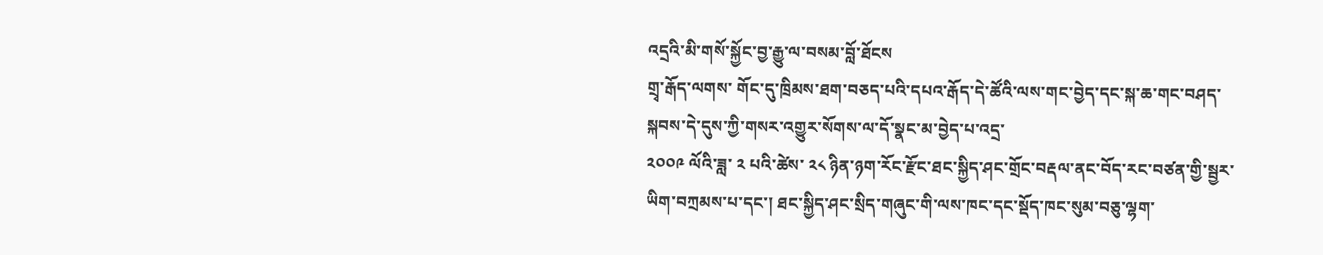འདྲའི་མི་གསོ་སྐྱོང་བྱ་རྒྱུ་ལ་བསམ་བློ་ཐོངས
གྲྭ་རྒོད་ལགས་ གོང་དུ་ཁྲིམས་ཐག་བཅད་པའི་དཔའ་རྒོད་དེ་ཚོའི་ལས་གང་བྱེད་དང་སྐ་ཆ་གང་བཤད་སྐབས་དེ་དུས་ཀྱི་གསར་འགྱུར་སོགས་ལ་དོ་སྣང་མ་བྱེད་པ་འདྲ་
༢༠༠༩ ལོའི་ཟླ་ ༢ པའི་ཚེས་ ༢༨ ཉིན་ཉག་རོང་རྫོང་ཐང་སྐྱིད་ཤང་གྲོང་བརྡལ་ནང་བོད་རང་བཙན་གྱི་སྦྱར་ཡིག་བཀྲམས་པ་དང་། ཐང་སྐྱིད་ཤང་སྲིད་གཞུང་གི་ལས་ཁང་དང་སྡོད་ཁང་སུམ་བཅུ་ལྷག་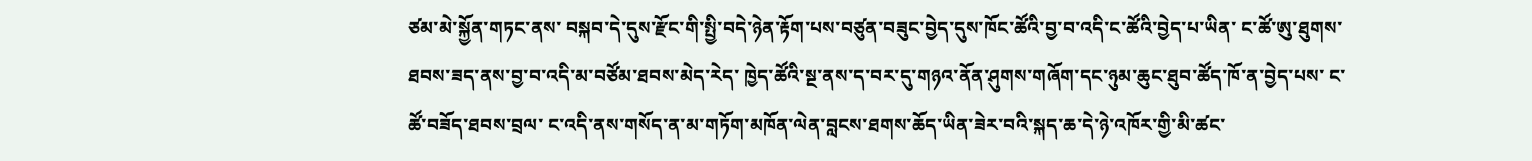ཙམ་མེ་སྐྱོན་གཏང་ནས་ བསྐབ་དེ་དུས་རྫོང་གི་སྤྱི་བདེ་ཉེན་རྟོག་པས་བཙུན་བཟུང་བྱེད་དུས་ཁོང་ཚོའི་བྱ་བ་འདི་ང་ཚོའི་བྱེད་པ་ཡིན་ ང་ཚོ་ཨུ་ཐུགས་ཐབས་ཟད་ནས་བྱ་བ་འདི་མ་བཙོམ་ཐབས་མེད་རེད་ ཁྱེད་ཚོའི་སྔ་ནས་ད་བར་དུ་གཉའ་ནོན་ཤུགས་གཞོག་དང་ཉུམ་ཆུང་ཐུབ་ཚོད་ཁོ་ན་བྱེད་པས་ ང་ཚོ་བཟོད་ཐབས་བྲལ་ ང་འདི་ནས་གསོད་ན་མ་གཏོག་མཁོན་ལེན་བླངས་ཐགས་ཆོད་ཡིན་ཟེར་བའི་སྐད་ཆ་དེ་ཉེ་འཁོར་གྱི་མི་ཚང་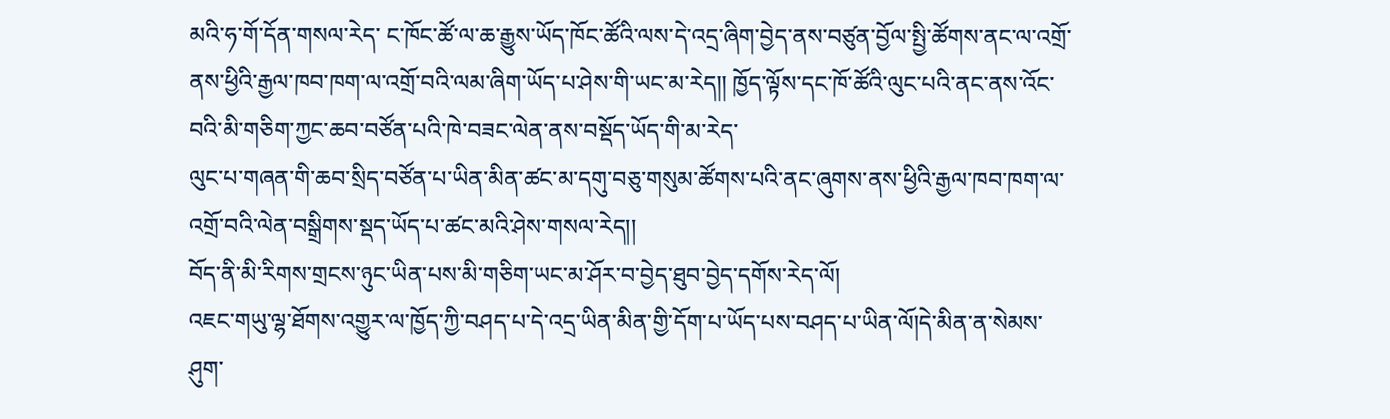མའི་ཧ་གོ་དོན་གསལ་རེད་ ང་ཁོང་ཚོ་ལ་ཆ་རྒྱུས་ཡོད་ཁོང་ཚོའི་ལས་དེ་འདྲ་ཞིག་བྱེད་ནས་བཙུན་བྱོལ་སྤྱི་ཚོགས་ནང་ལ་འགྲོ་ནས་ཕྱིའི་རྒྱལ་ཁབ་ཁག་ལ་འགྲོ་བའི་ལམ་ཞིག་ཡོད་པ་ཤེས་གི་ཡང་མ་རེད།། ཁྱོད་ལྟོས་དང་ཁོ་ཚོའི་ལུང་པའི་ནང་ནས་འོང་བའི་མི་གཅིག་ཀྱང་ཆབ་བཙོན་པའི་ཁེ་བཟང་ལེན་ནས་བསྡོད་ཡོད་གི་མ་རེད་
ལུང་པ་གཞན་གི་ཆབ་སྲིད་བཙོན་པ་ཡིན་མིན་ཚང་མ་དགུ་བཅུ་གསུམ་ཚོགས་པའི་ནང་ཞུགས་ནས་ཕྱིའི་རྒྱལ་ཁབ་ཁག་ལ་འགྲོ་བའི་ལེན་བསྒྲིགས་སྡད་ཡོད་པ་ཚང་མའི་ཤེས་གསལ་རེད།།
བོད་ནི་མི་རིགས་གྲངས་ཉུང་ཡིན་པས་མི་གཅིག་ཡང་མ་ཤོར་བ་བྱེད་ཐུབ་བྱེད་དགོས་རེད་ལོ།
འཇང་གཡུ་ལྷ་ཐོགས་འགྱུར་ལ་ཁྱོད་ཀྱི་བཤད་པ་དེ་འདྲ་ཡིན་མིན་གྱི་དོག་པ་ཡོད་པས་བཤད་པ་ཡིན་ལོ།དེ་མིན་ན་སེམས་ཤུག་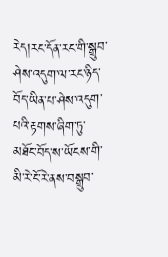རེད།རང་དོན་རང་གི་སྒྲུབ་ཤེས་འདུག་ལ་རང་ཉིད་བོད་ཡིན་པ་ཤེས་འདུག་པའི་རྟགས་ཞིག་ཏུ་མཐོང་བོད་ས་ཡོངས་གི་མི་རེ་ངོ་རེ་ནས་བསྒྲུབ་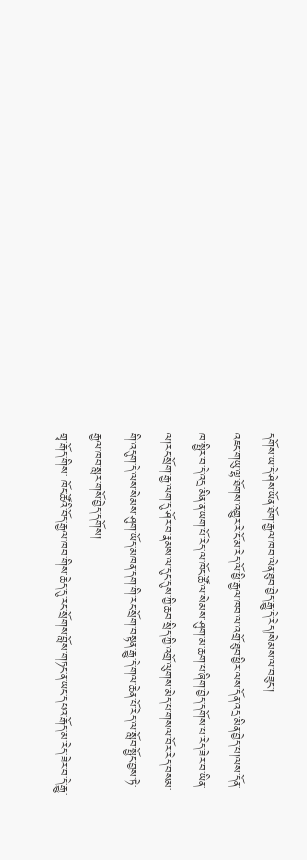དགོས་ཡ་དེ་ཤེས་ཡོན་ཐོག་རྒྱལ་ཁབ་ལེན་ཐུབ་བྱེད་རྒྱུ་དེ་རེད།སེམས་ལ་བཟུང་།
འཇང་གཡུ་ལྷ་ཐོགས་འགྱུར་རེ་ངོ་མ་རེད་ལོ་ཕྱི་རྒྱལ་ཁབ་ལ་འགྲོ་ཐུབ་ཕྱིར་ལས་དོན་འདྲ་མིན་བྱེད་པ།ལས་དོན་ཁ་སྤྱིར་བ་དེ་འདྲ་མིན་ན་ཡག་པོ་རེད་ལ་ཁོང་ཚོ་ལ་སེམས་ཤུག་མ་ཆག་པ་ཞིག་བྱེད་དགོས་པ་རེད་ཟེར་བ་ཡིན་ལ།རང་སྲོག་རྒྱ་ལག་དུ་ཤོར་བ་རྣམས་ལ་དུང་དུས་ཀྱི་ཆབ་སྲིད་ཀྱི་འགྲོ་ལུགས་མེད་པ་གསལ་བོར་རེད་བསམ་གི་འདུག་དེ་ལས་སེམས་ཤུག་ཡོད་མཁན་དག་གི་རང་སྲོག་བསྟན་རྒྱུ་དེ་གལ་ཆེན་པོ་རེད་ལ་སློབ་སྤྱོང་བྱས་ཏེ་རྒྱལ་ཁབ་སླར་གསོ་བྱེད་དགོས།
གྲྭ་རྒོད་གིས་ ཁོང་ཚོའི་བོད་རྒྱལ་ཁབ་གིས་ཆེད་དུ་རང་སྲོགས་བློས་གཏང་ན་ཡང་དཔའ་རྒོད་མ་རེད་ཟེར་བ་དེ་རྒྱུ་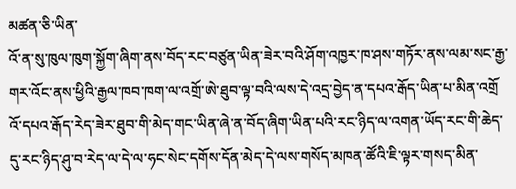མཚན་ཅི་ཡིན་
འོ་ན་སུ་ཁུལ་ཁུག་སྐྱོག་ཞིག་ནས་བོད་རང་བཙུན་ཡིན་ཟེར་བའི་ཤོག་འཁྱར་ཁ་ཤས་གཏོར་ནས་ལམ་སང་རྒྱ་གར་འོང་ནས་ཕྱིའི་རྒྱལ་ཁབ་ཁག་ལ་འགྲོ་ཨེ་ཐུབ་ལྟ་བའི་ལས་དེ་འདྲ་བྱེད་ན་དཔའ་རྒོད་ཡིན་པ་མིན་འགྲོ
འོ་དཔའ་རྒོད་རེད་ཟེར་ཐུབ་གི་མེད་གང་ཡིན་ཞེ་ན་བོད་ཞིག་ཡིན་པའི་རང་ཉིད་ལ་འགན་ཡོད་རང་གི་ཆེད་དུ་རང་ཉིད་ཤུ་བ་རེད་ལ་དེ་ལ་ཧང་སེང་དགོས་དོན་མེད་དེ་ལས་གསོད་མཁན་ཚོའི་ཇི་ལྟར་གསད་མིན་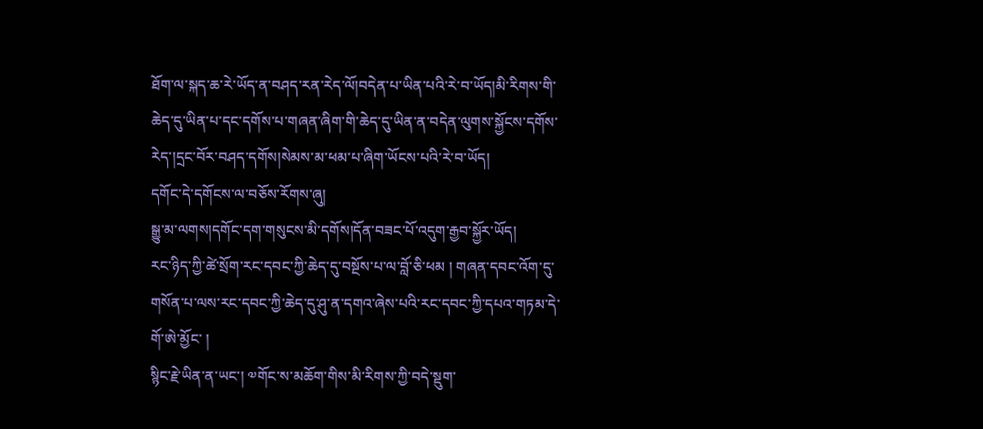ཐོག་ལ་སྐད་ཆ་རེ་ཡོད་ན་བཤད་རན་རེད་ལོ།བདེན་པ་ཡིན་པའི་རེ་བ་ཡོད།མི་རིགས་གི་ཆེད་དུ་ཡིན་པ་དང་དགོས་པ་གཞན་ཞིག་གི་ཆེད་དུ་ཡིན་ན་བདེན་ལུགས་སྐྱོངས་དགོས་རེད་།དྲང་བོར་བཤད་དགོས།སེམས་མ་ཕམ་པ་ཞིག་ཡོངས་པའི་རེ་བ་ཡོད།
དགོང་དེ་དགོངས་ལ་བཅོས་རོགས་ཞུ།
སྒྱུ་མ་ལགས།དགོང་དག་གསུངས་མི་དགོས།དོན་བཟང་པོ་འདུག་རྒྱབ་སྐྱོར་ཡོད།
རང་ཉིད་ཀྱི་ཚེ་སྲོག་རང་དབང་ཀྱི་ཆེད་དུ་བསྔོས་པ་ལ་བློ་ཅི་ཕམ ། གཞན་དབང་འོག་དུ་གསོན་པ་ལས་རང་དབང་ཀྱི་ཆེད་དུ་ཤུ་ན་དགའ་ཞེས་པའི་རང་དབང་ཀྱི་དཔའ་གཏམ་དེ་གོ་ཨེ་མྱོང་ །
སྙིང་རྗེ་ཡིན་ན་ཡང་། ༧གོང་ས་མཆོག་གིས་མི་རིགས་ཀྱི་བདེ་སྡུག་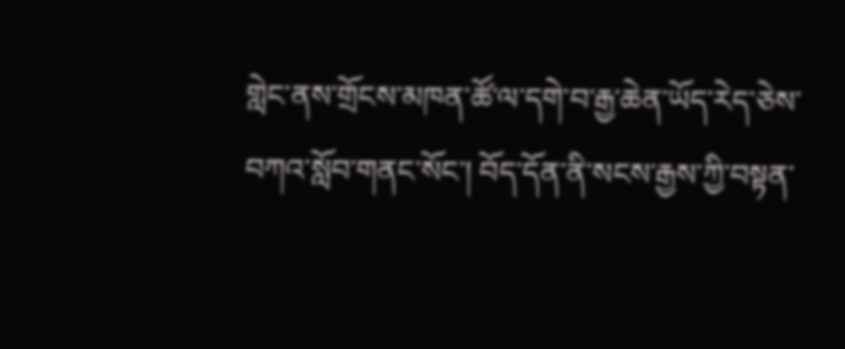གླེང་ནས་གྲོངས་མཁན་ཚོ་ལ་དགེ་བ་རྒྱ་ཆེན་ཡོད་རེད་ཅེས་བཀའ་སློབ་གནང་སོང་། བོད་དོན་ནི་སངས་རྒྱས་ཀྱི་བསྟན་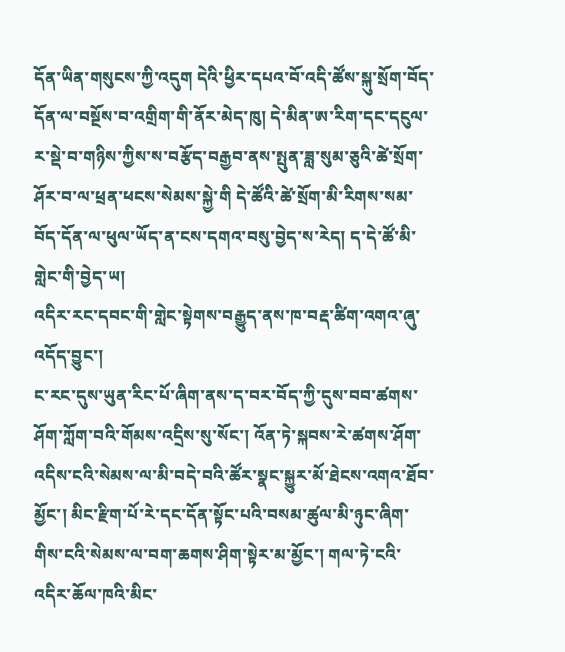དོན་ཡིན་གསུངས་ཀྱི་འདུག དེའི་ཕྱིར་དཔའ་བོ་འདི་ཚོས་སྐུ་སྲོག་བོད་དོན་ལ་བསྔོས་བ་འགྲིག་གི་ནོར་མེད་ཁུ། དེ་མིན་ཨ་རིག་དང་དངུལ་ར་སྡེ་བ་གཉིས་ཀྱིས་ས་བརྩོད་བརྒྱབ་ནས་སྤུན་ཟླ་སུམ་ཅུའི་ཚེ་སྲོག་ཤོར་བ་ལ་ཕྲན་ཕངས་སེམས་སྐྱེ་གི དེ་ཚོའི་ཚེ་སྲོག་མི་རིགས་སམ་བོད་དོན་ལ་ཕུལ་ཡོད་ན་ངས་དགའ་བསུ་བྱེད་ས་རེད། ད་དེ་ཚོ་མི་གླེང་གི་བྱེད་ཡ།
འདིར་རང་དབང་གི་གླེང་སྟེགས་བརྒྱུད་ནས་ཁ་བརྡ་ཚིག་འགའ་ཞུ་འདོད་བྱུང་།
ང་རང་དུས་ཡུན་རིང་པོ་ཞིག་ནས་ད་བར་བོད་ཀྱི་དུས་བབ་ཚགས་ཤོག་ཀློག་བའི་གོམས་འདྲིས་སུ་སོང་། འོན་ཏེ་སྐབས་རེ་ཚགས་ཤོག་འདིས་ངའི་སེམས་ལ་མི་བདེ་བའི་ཚོར་སྣང་སྐྱུར་མོ་ཐེངས་འགའ་ཐོབ་མྱོང་། མིང་རྫིག་པོ་རེ་དང་དོན་སྟོང་པའི་བསམ་ཚུལ་མི་ཉུང་ཞིག་གིས་ངའི་སེམས་ལ་བག་ཆགས་ཤིག་སྟེར་མ་མྱོང་། གལ་ཏེ་ངའི་འདིར་ཆོལ་ཁའི་མིང་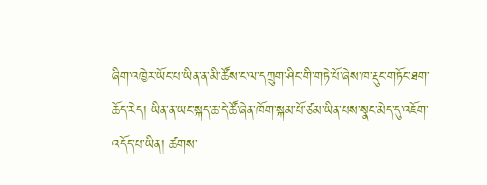ཞིག་འཁྱེར་ཡོང་པ་ཡིན་ན་མི་ཚོས་ང་ལ་དཀྲུག་ཤིང་གི་གཏེ་པོ་ཞེས་ཁ་རྡུང་གཏོང་ཐག་ཆོད་རེད། ཡིན་ན་ཡང་སྐད་ཆ་དེ་ཚོ་ཞེན་ཁོག་སྐམ་པོ་ཙམ་ཡིན་པས་སྣང་མེད་དུ་འཇོག་འདོད་པ་ཡིན། ཚགས་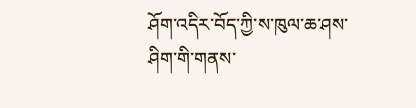ཤོག་འདིར་བོད་ཀྱི་ས་ཁུལ་ཆ་ཤས་ཤིག་གི་གནས་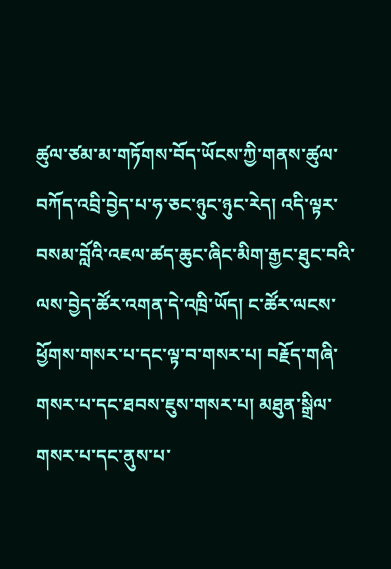ཚུལ་ཙམ་མ་གཏོགས་བོད་ཡོངས་ཀྱི་གནས་ཚུལ་བཀོད་འབྲི་བྱེད་པ་ཧ་ཅང་ཉུང་ཉུང་རེད། འདི་ལྟར་བསམ་བློའི་འཇལ་ཚད་ཆུང་ཞིང་མིག་རྒྱང་ཐུང་བའི་ལས་བྱེད་ཚོར་འགན་དེ་འཁྲི་ཡོད། ང་ཚོར་ལངས་ཕྱོགས་གསར་པ་དང་ལྟ་བ་གསར་པ། བརྗོད་གཞི་གསར་པ་དང་ཐབས་ཇུས་གསར་པ། མཐུན་སྒྲིལ་གསར་པ་དང་ནུས་པ་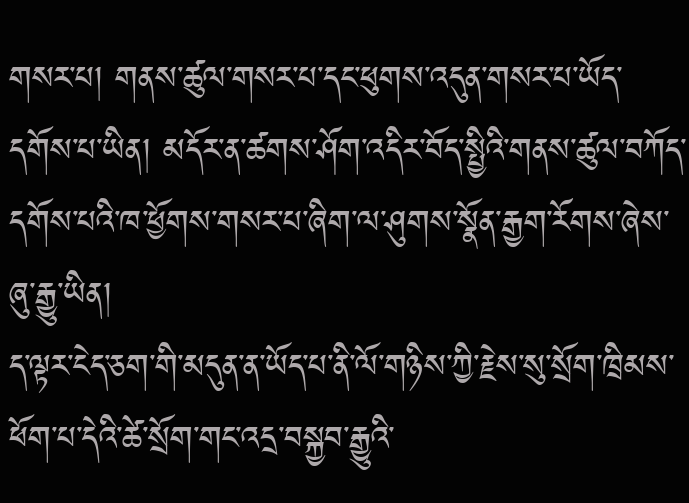གསར་པ། གནས་ཚུལ་གསར་པ་དང་ཕུགས་འདུན་གསར་པ་ཡོད་དགོས་པ་ཡིན། མདོར་ན་ཚགས་ཤོག་འདིར་བོད་སྤྱིའི་གནས་ཚུལ་བཀོད་དགོས་པའི་ཁ་ཕྱོགས་གསར་པ་ཞིག་ལ་ཤུགས་སྣོན་རྒྱག་རོགས་ཞེས་ཞུ་རྒྱུ་ཡིན།
ད་ལྟར་ངེད་ཅག་གི་མདུན་ན་ཡོད་པ་ནི་ལོ་གཉིས་ཀྱི་རྗེས་སུ་སྲོག་ཁྲིམས་ཕོག་པ་དེའི་ཚེ་སྲོག་གང་འདྲ་བསྐྱབ་རྒྱུའི་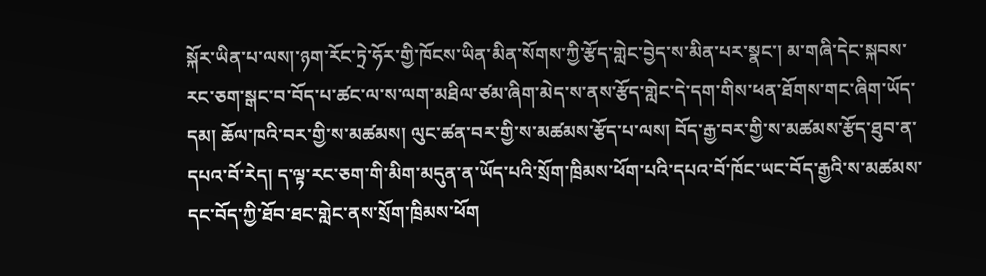སྐོར་ཡིན་པ་ལས།་ཉག་རོང་ཏྲེ་ཧོར་གྱི་ཁོངས་ཡིན་མིན་སོགས་ཀྱི་རྩོད་གླེང་བྱེད་ས་མིན་པར་སྣང་། མ་གཞི་དེང་སྐབས་རང་ཅག་སྒང་བ་བོད་པ་ཚང་ལ་ས་ལག་མཐིལ་ཙམ་ཞིག་མེད་ས་ནས་རྩོད་གླེང་དེ་དག་གིས་ཕན་ཐོགས་གང་ཞིག་ཡོད་དམ། ཆོལ་ཁའི་བར་གྱི་ས་མཚམས། ལུང་ཚན་བར་གྱི་ས་མཚམས་རྩོད་པ་ལས། བོད་རྒྱ་བར་གྱི་ས་མཚམས་རྩོད་ཐུབ་ན་དཔའ་བོ་རེད། ད་ལྟ་རང་ཅག་གི་མིག་མདུན་ན་ཡོད་པའི་སྲོག་ཁྲིམས་ཕོག་པའི་དཔའ་བོ་ཁོང་ཡང་བོད་རྒྱའི་ས་མཚམས་དང་བོད་ཀྱི་ཐོབ་ཐང་གླེང་ནས་སྲོག་ཁྲིམས་ཕོག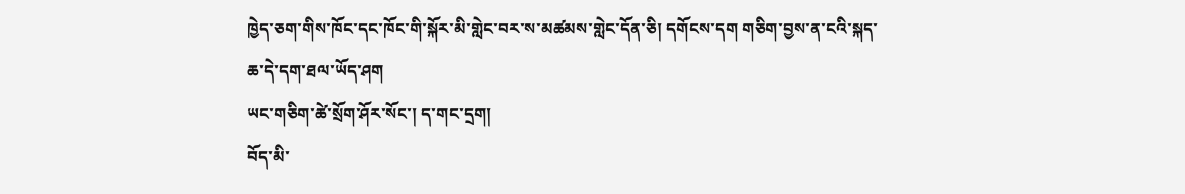ཁྱེད་ཅག་གིས་ཁོང་དང་ཁོང་གི་སྐོར་མི་གླེང་བར་ས་མཚམས་གླེང་དོན་ཅི། དགོངས་དག གཅིག་བྱས་ན་ངའི་སྐད་ཆ་དེ་དག་ཐལ་ཡོད་ཤག
ཡང་གཅིག་ཚེ་སྲོག་ཤོར་སོང་། ད་གང་དྲག།
བོད་མི་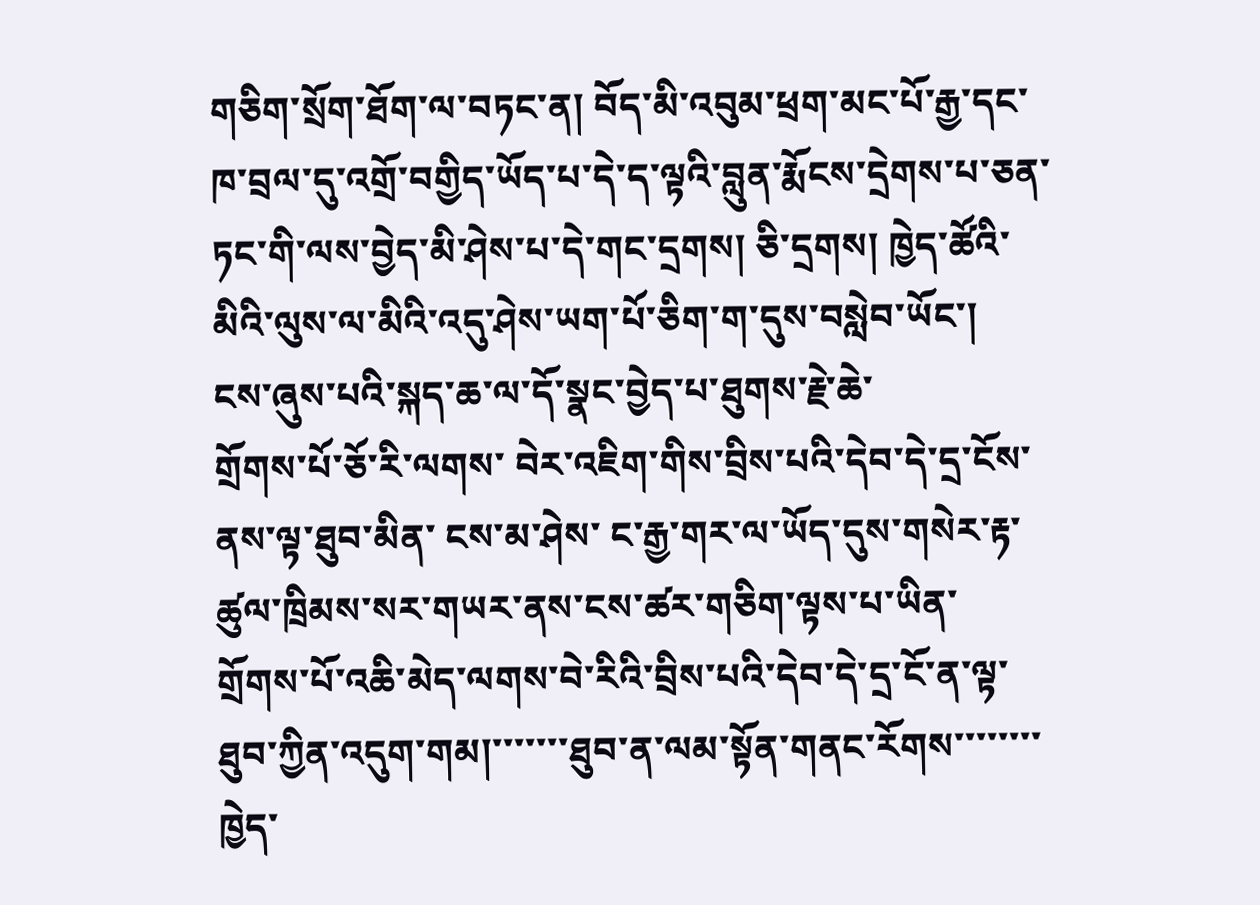གཅིག་སྲོག་ཐོག་ལ་བཏང་ན། བོད་མི་འབུམ་ཕྲག་མང་པོ་རྒྱ་དང་ཁ་བྲལ་དུ་འགྲོ་བགྱིད་ཡོད་པ་དེ་ད་ལྟའི་བླུན་རྨོངས་དྲེགས་པ་ཅན་ཏང་གི་ལས་བྱེད་མི་ཤེས་པ་དེ་གང་དྲགས། ཅི་དྲགས། ཁྱེད་ཚོའི་མིའི་ལུས་ལ་མིའི་འདུ་ཤེས་ཡག་པོ་ཅིག་ག་དུས་བསླེབ་ཡོང་།
ངས་ཞུས་པའི་སྐད་ཆ་ལ་དོ་སྣང་བྱེད་པ་ཐུགས་རྗེ་ཆེ་
གྲོགས་པོ་ཅོ་རི་ལགས་ བེར་འཇིག་གིས་བྲིས་པའི་དེབ་དེ་དྲ་ངོས་ནས་ལྟ་ཐུབ་མིན་ ངས་མ་ཤེས་ ང་རྒྱ་གར་ལ་ཡོད་དུས་གསེར་རྟ་ཚུལ་ཁྲིམས་སར་གཡར་ནས་ངས་ཚར་གཅིག་ལྟས་པ་ཡིན་
གྲོགས་པོ་འཆི་མེད་ལགས་བེ་རིའི་བྲིས་པའི་དེབ་དེ་དྲ་ངོ་ན་ལྟ་ཐུབ་ཀྱིན་འདུག་གམ།་་་་་་་ཐུབ་ན་ལམ་སྟོན་གནང་རོགས་་་་་་་་ཁྱེད་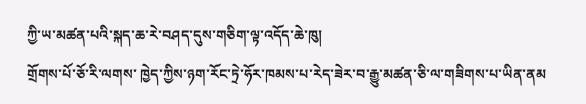ཀྱི་ཡ་མཚན་པའི་སྐད་ཆ་རེ་བཤད་དུས་གཅིག་ལྟ་འདོད་ཆེ་ཁུ།
གྲོགས་པོ་ཅོ་རི་ལགས་ ཁྱེད་ཀྱིས་ཉག་རོང་ཏྲེ་ཧོར་ཁམས་པ་རེད་ཟེར་བ་རྒྱུ་མཚན་ཅི་ལ་གཟིགས་པ་ཡིན་ནམ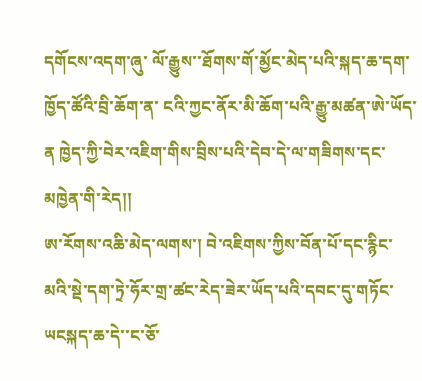དགོངས་འདག་ཞུ་ ལོ་རྒྱུས་་ཐོགས་གོ་མྱོང་མེད་པའི་སྐད་ཆ་དག་ཁྱོད་ཚོའི་བྲི་ཆོག་ན་ ངའི་ཀྱང་ནོར་མི་ཆོག་པའི་རྒྱུ་མཚན་ཨེ་ཡོད་ན ཁྱེད་ཀྱི་བེར་འཇིག་གིས་བྲིས་པའི་དེབ་དེ་ལ་གཟིགས་དང་མཁྱེན་གི་རེད།།
ཨ་རོགས་འཆི་མེད་ལགས་། བེ་འཇིགས་ཀྱིས་བོན་པོ་དང་རྙིང་མའི་སྡེ་དག་ཏྲེ་ཧོར་གྲ་ཚང་རེད་ཟེར་ཡོད་པའི་དབང་དུ་གཏོང་ཡངསྐད་ཆ་དེ་་ང་ཅོ་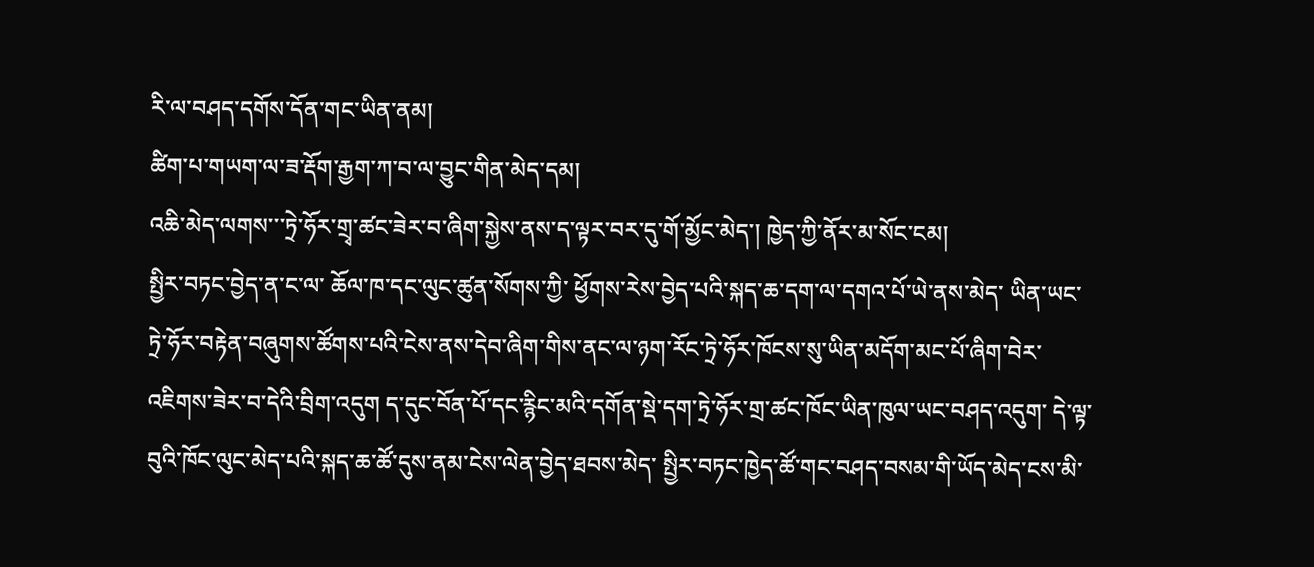རི་ལ་བཤད་དགོས་དོན་གང་ཡིན་ནམ།
ཚིག་པ་གཡག་ལ་ཟ་རྡོག་རྒྱག་ཀ་བ་ལ་བྱུང་གིན་མེད་དམ།
འཆི་མེད་ལགས་་་ཏྲེ་ཧོར་གྲྭ་ཚང་ཟེར་བ་ཞིག་སྐྱེས་ནས་ད་ལྟར་བར་དུ་གོ་མྱོང་མེད་། ཁྱེད་ཀྱི་ནོར་མ་སོང་ངམ།
སྤྱིར་བཏང་བྱེད་ན་ང་ལ་ ཆོལ་ཁ་དང་ལུང་ཚུན་སོགས་ཀྱི་ ཕྱོགས་རེས་བྱེད་པའི་སྐད་ཆ་དག་ལ་དགའ་པོ་ཡེ་ནས་མེད་ ཡིན་ཡང་ཏྲེ་ཧོར་བརྟེན་བཞུགས་ཚོགས་པའི་ངེས་ནས་དེབ་ཞིག་གིས་ནང་ལ་ཉག་རོང་ཏྲེ་ཧོར་ཁོངས་སུ་ཡིན་མདོག་མང་པོ་ཞིག་བེར་འཇིགས་ཟེར་བ་དེའི་བྲིག་འདུག ད་དུང་བོན་པོ་དང་རྙིང་མའི་དགོན་སྡེ་དག་ཏྲེ་ཧོར་གྲ་ཚང་ཁོང་ཡིན་ཁུལ་ཡང་བཤད་འདུག་ དེ་ལྟ་བུའི་ཁོང་ལུང་མེད་པའི་སྐད་ཆ་ཚོ་དུས་ནམ་ངེས་ལེན་བྱེད་ཐབས་མེད་ སྤྱིར་བཏང་ཁྱེད་ཚོ་གང་བཤད་བསམ་གི་ཡོད་མེད་ངས་མི་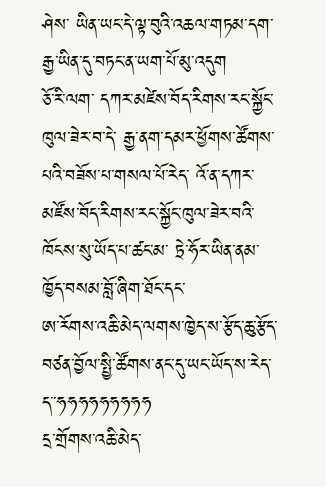ཤེས་ ཡིན་ཡང་དེ་ལྟ་བུའི་འཆལ་གཏམ་དག་རྒྱ་ཡིན་དུ་བཏང་ན་ཡག་པོ་མུ་འདུག
ཅོ་རི་ལག་ དཀར་མཛེས་བོད་རིགས་རང་སྐྱོང་ཁུལ་ཟེར་བ་དེ་ རྒྱ་ནག་དམར་ཕྱོགས་ཚོགས་པའི་བཟོས་པ་གསལ་པོ་རེད་ འོ་ན་དཀར་མཛོས་བོད་རིགས་རང་སྐྱོང་ཁུལ་ཟེར་བའི་ཁོངས་སུ་ཡོད་པ་ཚང་མ་ ཏྲེ་ཧོར་ཡིན་ནམ་ ཁྱོད་བསམ་བློ་ཞིག་ཐོང་དང་
ཨ་རོགས་འཆི་མེད་ལགས་ཁྱེད་ས་རྩོད་ཆུ་རྩོད་བཙན་བྱོལ་སྤྱི་ཚོགས་ནང་དུ་ཡང་ཡོད་ས་རེད་ད་་ཧཧཧཧཧཧཧཧཧ
དྲ་གྲོགས་འཆི་མེད་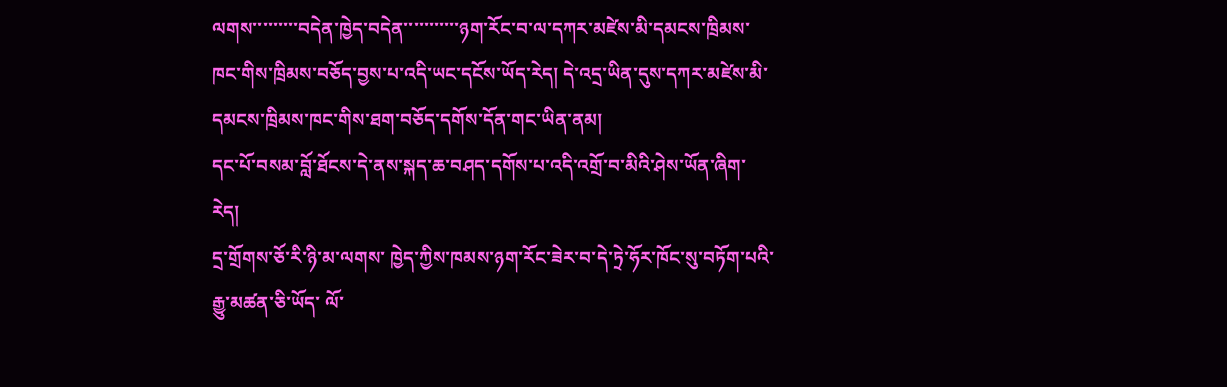ལགས་་་་་་་་་བདེན་ཁྱེད་བདེན་་་་་་་་་་་ཉག་རོང་བ་ལ་དཀར་མཛེས་མི་དམངས་ཁྲིམས་ཁང་གིས་ཁྲིམས་བཅོད་བྱས་པ་འདི་ཡང་དངོས་ཡོད་རེད། དེ་འདྲ་ཡིན་དུས་དཀར་མཛེས་མི་དམངས་ཁྲིམས་ཁང་གིས་ཐག་བཅོད་དགོས་དོན་གང་ཡིན་ནམ།
དང་པོ་བསམ་བློ་ཐོངས་དེ་ནས་སྐད་ཆ་བཤད་དགོས་པ་འདི་འགྲོ་བ་མིའི་ཤེས་ཡོན་ཞིག་རེད།
དྲ་གྲོགས་ཅོ་རི་ཉི་མ་ལགས་ ཁྱེད་ཀྱིས་ཁམས་ཉག་རོང་ཟེར་བ་དེ་ཏྲེ་ཧོར་ཁོང་སུ་བཏོག་པའི་རྒྱུ་མཚན་ཅི་ཡོད་ ལོ་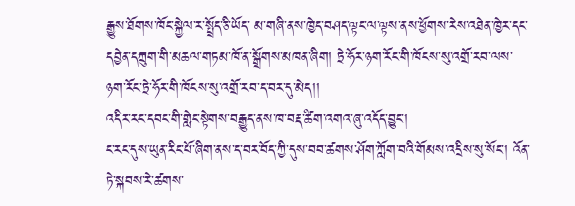རྒྱུས་ཐོགས་ཁོང་སྐྱེལ་ར་སྤྲོད་ཅི་ཡོད་ མ་གཞི་ནས་ཁྱེད་བཤད་ལྟང་ལ་ལྟས་ནས་ཕྱོགས་རེས་འཐེན་ཁྱེར་དང་དབྱེན་དཀྲུག་གི་མཆལ་གཏམ་ཁོ་ན་སྒྲོགས་མཁན་ཞིག། ཏྲེ་ཧོར་ཉག་རོང་གི་ཁོངས་སུ་འགྲོ་རབ་ལས་ཉག་རོང་ཏྲེ་ཧོར་གི་ཁོངས་སུ་འགྲོ་རབ་ད་བར་དུ་མེད།།
འདིར་རང་དབང་གི་གླེང་སྟེགས་བརྒྱུད་ནས་ཁ་བརྡ་ཚིག་འགའ་ཞུ་འདོད་བྱུང་།
ང་རང་དུས་ཡུན་རིང་པོ་ཞིག་ནས་ད་བར་བོད་ཀྱི་དུས་བབ་ཚགས་ཤོག་ཀློག་བའི་གོམས་འདྲིས་སུ་སོང་། འོན་ཏེ་སྐབས་རེ་ཚགས་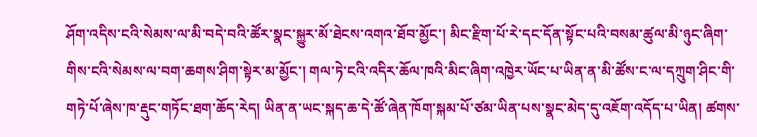ཤོག་འདིས་ངའི་སེམས་ལ་མི་བདེ་བའི་ཚོར་སྣང་སྐྱུར་མོ་ཐེངས་འགའ་ཐོབ་མྱོང་། མིང་རྫིག་པོ་རེ་དང་དོན་སྟོང་པའི་བསམ་ཚུལ་མི་ཉུང་ཞིག་གིས་ངའི་སེམས་ལ་བག་ཆགས་ཤིག་སྟེར་མ་མྱོང་། གལ་ཏེ་ངའི་འདིར་ཆོལ་ཁའི་མིང་ཞིག་འཁྱེར་ཡོང་པ་ཡིན་ན་མི་ཚོས་ང་ལ་དཀྲུག་ཤིང་གི་གཏེ་པོ་ཞེས་ཁ་རྡུང་གཏོང་ཐག་ཆོད་རེད། ཡིན་ན་ཡང་སྐད་ཆ་དེ་ཚོ་ཞེན་ཁོག་སྐམ་པོ་ཙམ་ཡིན་པས་སྣང་མེད་དུ་འཇོག་འདོད་པ་ཡིན། ཚགས་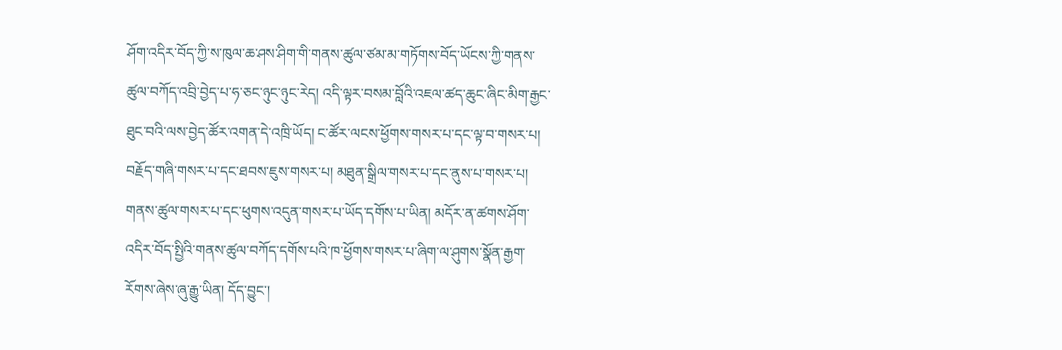ཤོག་འདིར་བོད་ཀྱི་ས་ཁུལ་ཆ་ཤས་ཤིག་གི་གནས་ཚུལ་ཙམ་མ་གཏོགས་བོད་ཡོངས་ཀྱི་གནས་ཚུལ་བཀོད་འབྲི་བྱེད་པ་ཧ་ཅང་ཉུང་ཉུང་རེད། འདི་ལྟར་བསམ་བློའི་འཇལ་ཚད་ཆུང་ཞིང་མིག་རྒྱང་ཐུང་བའི་ལས་བྱེད་ཚོར་འགན་དེ་འཁྲི་ཡོད། ང་ཚོར་ལངས་ཕྱོགས་གསར་པ་དང་ལྟ་བ་གསར་པ། བརྗོད་གཞི་གསར་པ་དང་ཐབས་ཇུས་གསར་པ། མཐུན་སྒྲིལ་གསར་པ་དང་ནུས་པ་གསར་པ། གནས་ཚུལ་གསར་པ་དང་ཕུགས་འདུན་གསར་པ་ཡོད་དགོས་པ་ཡིན། མདོར་ན་ཚགས་ཤོག་འདིར་བོད་སྤྱིའི་གནས་ཚུལ་བཀོད་དགོས་པའི་ཁ་ཕྱོགས་གསར་པ་ཞིག་ལ་ཤུགས་སྣོན་རྒྱག་རོགས་ཞེས་ཞུ་རྒྱུ་ཡིན། དོད་བྱུང་།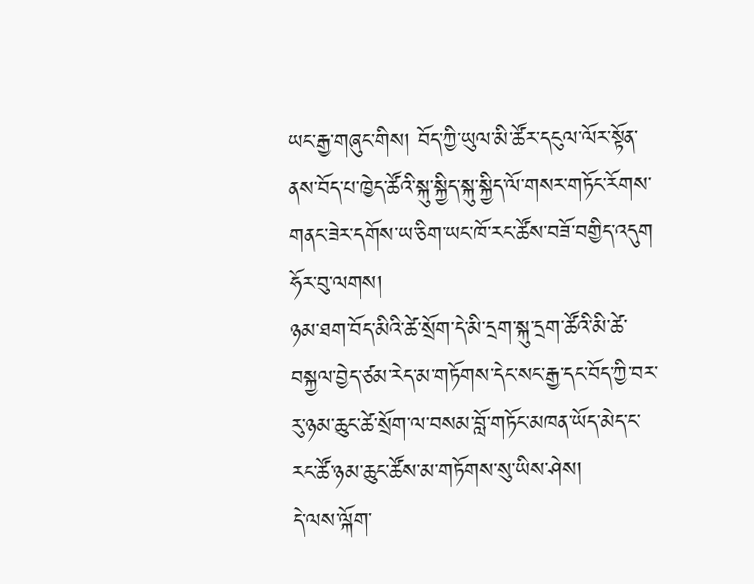ཡང་རྒྱ་གཞུང་གིས། བོད་ཀྱི་ཡུལ་མི་ཚོར་དངུལ་ལོར་སྟོན་ནས་བོད་པ་ཁྱེད་ཚོའི་སྐུ་སྐྱིད་སྐུ་སྐྱིད་ལོ་གསར་གཏོང་རོགས་གནང་ཟེར་དགོས་ཡ་ཅིག་ཡང་ཁོ་རང་ཚོས་བཟོ་བགྱིད་འདུག
ཧོར་བུ་ལགས།
ཉམ་ཐག་བོད་མིའི་ཚེ་སྲོག་དེ་མི་དྲག་སྐུ་དྲག་ཚོའི་མི་ཚེ་བསྐྱལ་བྱེད་ཙམ་རེད་མ་གཏོགས་དེང་སང་རྒྱ་དང་བོད་ཀྱི་བར་རུ་ཉམ་ཆུང་ཚེ་སྲོག་ལ་བསམ་བློ་གཏོང་མཁན་ཡོད་མེད་ང་རང་ཚོ་ཉམ་ཆུང་ཚོས་མ་གཏོགས་སུ་ཡིས་ཤེས།
དེ་ལས་ལྐོག་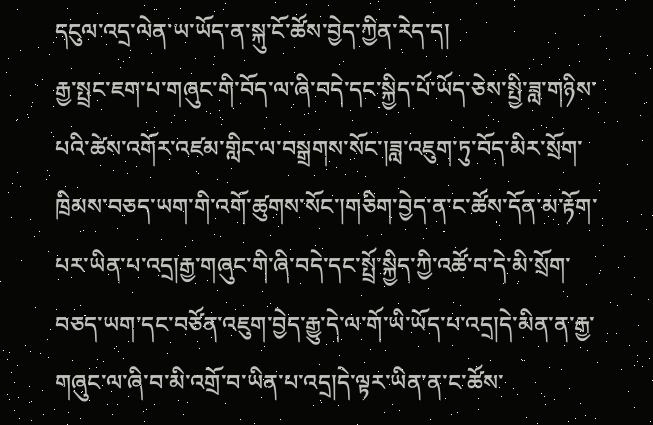དངུལ་འདྲ་ལེན་ཡ་ཡོད་ན་སྐུ་ངོ་ཚོས་བྱེད་ཀྱིན་རེད་ད།
རྒྱ་སྤྲང་ཇག་པ་གཞུང་གི་བོད་ལ་ཞི་བདེ་དང་སྐྱིད་པོ་ཡོད་ཅེས་སྤྱི་ཟླ་གཉིས་པའི་ཚེས་འགོར་འཛམ་གླིང་ལ་བསྒྲགས་སོང་།ཟླ་འཇུག་ཏུ་བོད་མིར་སྲོག་ཁྲིམས་བཅད་ཡག་གི་འགོ་ཚུགས་སོང་།གཅིག་བྱེད་ན་ང་ཚོས་དོན་མ་རྟོག་པར་ཡིན་པ་འདྲ།རྒྱ་གཞུང་གི་ཞི་བདེ་དང་སྤྲོ་སྐྱིད་ཀྱི་འཚོ་བ་དེ་མི་སྲོག་བཅད་ཡག་དང་བཙོན་འཇུག་བྱེད་རྒྱུ་དེ་ལ་གོ་ཡི་ཡོད་པ་འདྲ།དེ་མིན་ན་རྒྱ་གཞུང་ལ་ཞི་བ་མི་འགྲོ་བ་ཡིན་པ་འདྲ།དེ་ལྟར་ཡིན་ན་ང་ཚོས་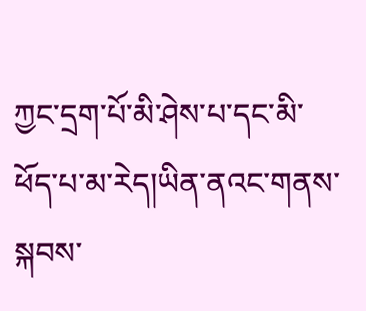ཀྱང་དྲག་པོ་མི་ཤེས་པ་དང་མི་ཕོད་པ་མ་རེད།ཡིན་ནའང་གནས་སྐབས་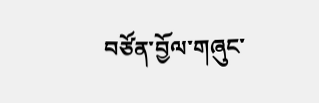བཙོན་བྱོལ་གཞུང་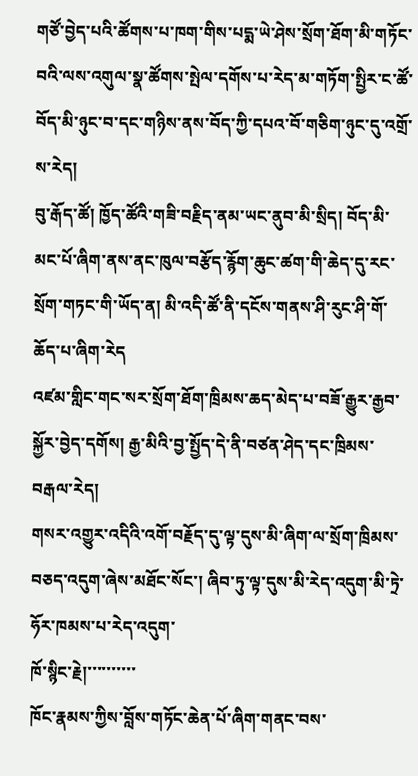གཙོ་བྱེད་པའི་ཚོགས་པ་ཁག་གིས་པདྨ་ཡེ་ཤེས་སྲོག་ཐོག་མི་གཏོང་བའི་ལས་འགུལ་སྣ་ཚོགས་སྤེལ་དགོས་པ་རེད་མ་གཏོག་སྤྱིར་ང་ཚོ་བོད་མི་ཉུང་བ་དང་གཉིས་ནས་བོད་ཀྱི་དཔའ་བོ་གཅིག་ཉུང་དུ་འགྲོ་ས་རེད།
བུ་རྒོད་ཚོ། ཁྱོད་ཚོའི་གཟི་བརྗིད་ནམ་ཡང་ནུབ་མི་སྲིད། བོད་མི་མང་པོ་ཞིག་ནས་ནང་ཁུལ་བརྩོད་རྙོག་ཆུང་ཚག་གི་ཆེད་དུ་རང་སྲོག་གཏང་གི་ཡོད་ན། མི་འདི་ཚོ་ནི་དངོས་གནས་ཤི་རུང་ཤི་གོ་ཆོད་པ་ཞིག་རེད
འཛམ་གླིང་གང་སར་སྲོག་ཐོག་ཁྲིམས་ཆད་མེད་པ་བཟོ་རྒྱུར་རྒྱབ་སྐྱོར་བྱེད་དགོས། རྒྱ་མིའི་བྱ་སྤྱོད་དེ་ནི་བཙན་ཤེད་དང་ཁྲིམས་བརྒལ་རེད།
གསར་འགྱུར་འདིའི་འགོ་བརྗོད་དུ་ལྟ་དུས་མི་ཞིག་ལ་སྲོག་ཁྲིམས་བཅད་འདུག་ཞེས་མཐོང་སོང་། ཞིབ་ཏུ་ལྟ་དུས་མི་རེད་འདུག་མི་ཏྲེ་ཧོར་ཁམས་པ་རེད་འདུག་
ཁོ་སྙིང་རྗེ།་་་་་་་་་་
ཁོང་རྣམས་ཀྱིས་བློས་གཏོང་ཆེན་པོ་ཞིག་གནང་བས་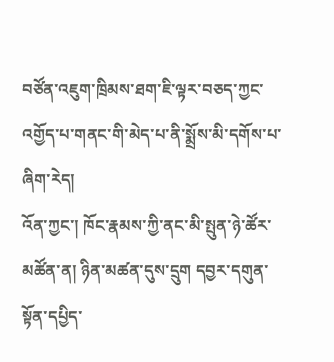བཙོན་འཇུག་ཁྲིམས་ཐག་ཇི་ལྟར་བཅད་ཀྱང་འགྱོད་པ་གནང་གི་མེད་པ་ནི་སྨྲོས་མི་དགོས་པ་ཞིག་རེད།
འོན་ཀྱང་། ཁོང་རྣམས་ཀྱི་ནང་མི་སྤུན་ཉེ་ཚོར་མཚོན་ན། ཉིན་མཚན་དུས་དྲུག དབྱར་དགུན་སྟོན་དཔྱིད་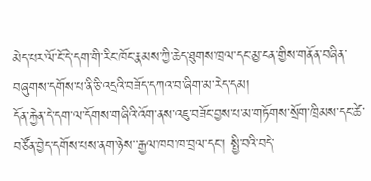མེད་པར་ལོ་ངོ་དེ་དག་གི་རིང་ཁོང་རྣམས་ཀྱི་ཆེད་ཐུགས་ཁྲལ་དང་མྱ་ངན་གྱིས་གནོན་བཞིན་བཞུགས་དགོས་པ་ནི་ཅི་འདྲའི་བཟོད་དཀའ་བ་ཞིག་མ་རེད་དམ།
དོན་རྐྱེན་དེ་དག་ལ་དོགས་གཞིའི་འོག་ནས་འཇུ་བཟོང་བྱས་པ་མ་གཏོགས་སྲོག་ཁྲིམས་དང་ཚེ་བཙོན་བྱེད་དགོས་པས་ནག་ཉེས་་རྒྱལ་ཁབ་ཁ་བྲལ་དང་། སྤྱི་བའི་བདེ་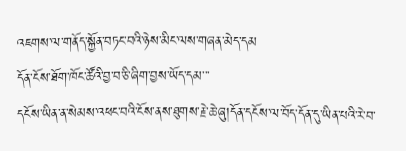འཇགས་ལ་གནོད་སྐྱོན་བཏང་བའི་ཉེས་མིང་ལས་གཞན་མེད་དམ
དོན་ངོས་ཐོག་ཁོང་ཚོའི་བྱ་བ་ཅི་ཞིག་བྱས་ཡོད་དམ་་་
དངོས་ཡིན་ན་སེམས་འཕང་བའི་ངོས་ནས་ཐུགས་རྗེ་ཆེ་ཞུ།དོན་དངོས་ལ་བོད་དོན་དུ་ཡིན་པའི་རེ་བ་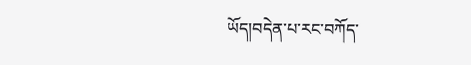ཡོད།བདེན་པ་རང་བཀོད་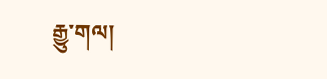རྒྱུ་གལ།